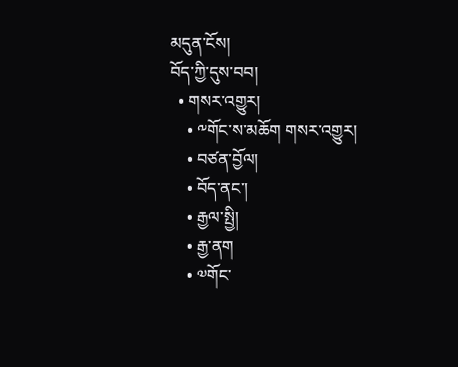མདུན་ངོས།
བོད་ཀྱི་དུས་བབ།
  • གསར་འགྱུར།
    • ༸གོང་ས་མཆོག གསར་འགྱུར།
    • བཙན་བྱོལ།
    • བོད་ནང་།
    • རྒྱལ་སྤྱི།
    • རྒྱ་ནག
    • ༧གོང་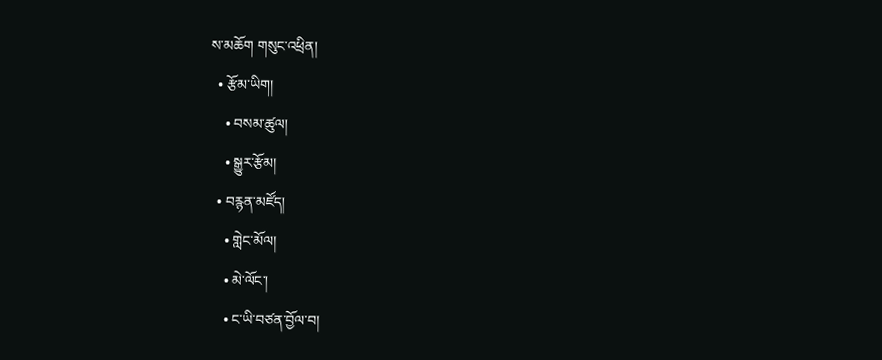ས་མཆོག གསུང་འཕྲིན།
  • རྩོམ་ཡིག།
    • བསམ་ཚུལ།
    • སྒྱུར་རྩོམ།
  • བརྙན་མཛོད།
    • གླེང་མོལ།
    • མེ་ལོང་།
    • ང་ཡི་བཙན་བྱོལ་བ།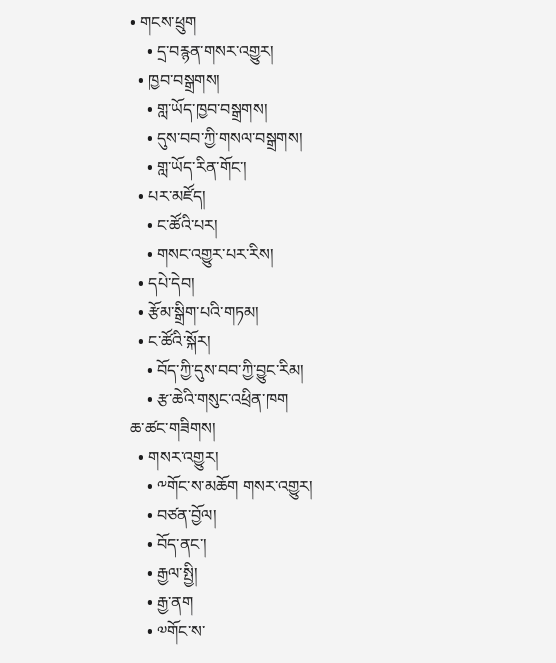• གངས་ཕྲུག
    • དྲ་བརྙན་གསར་འགྱུར།
  • ཁྱབ་བསྒྲགས།
    • གླ་ཡོད་ཁྱབ་བསྒྲགས།
    • དུས་བབ་ཀྱི་གསལ་བསྒྲགས།
    • གླ་ཡོད་རིན་གོང་།
  • པར་མཛོད།
    • ང་ཚོའི་པར།
    • གསང་འགྱུར་པར་རིས།
  • དཔེ་དེབ།
  • རྩོམ་སྒྲིག་པའི་གཏམ།
  • ང་ཚོའི་སྐོར།
    • བོད་ཀྱི་དུས་བབ་ཀྱི་བྱུང་རིམ།
    • རྩ་ཆེའི་གསུང་འཕྲིན་ཁག
ཆ་ཚང་གཟིགས།
  • གསར་འགྱུར།
    • ༸གོང་ས་མཆོག གསར་འགྱུར།
    • བཙན་བྱོལ།
    • བོད་ནང་།
    • རྒྱལ་སྤྱི།
    • རྒྱ་ནག
    • ༧གོང་ས་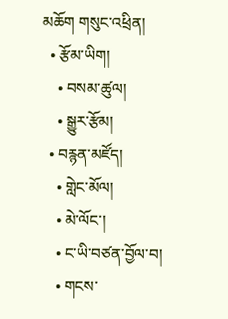མཆོག གསུང་འཕྲིན།
  • རྩོམ་ཡིག།
    • བསམ་ཚུལ།
    • སྒྱུར་རྩོམ།
  • བརྙན་མཛོད།
    • གླེང་མོལ།
    • མེ་ལོང་།
    • ང་ཡི་བཙན་བྱོལ་བ།
    • གངས་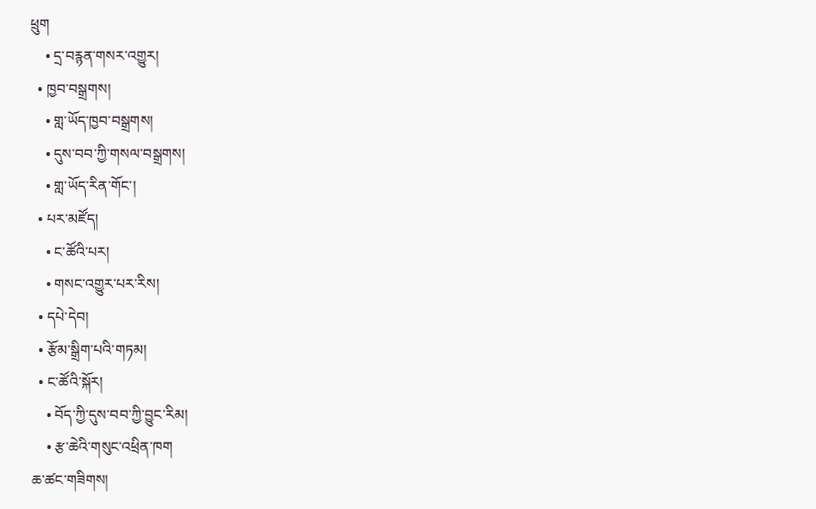ཕྲུག
    • དྲ་བརྙན་གསར་འགྱུར།
  • ཁྱབ་བསྒྲགས།
    • གླ་ཡོད་ཁྱབ་བསྒྲགས།
    • དུས་བབ་ཀྱི་གསལ་བསྒྲགས།
    • གླ་ཡོད་རིན་གོང་།
  • པར་མཛོད།
    • ང་ཚོའི་པར།
    • གསང་འགྱུར་པར་རིས།
  • དཔེ་དེབ།
  • རྩོམ་སྒྲིག་པའི་གཏམ།
  • ང་ཚོའི་སྐོར།
    • བོད་ཀྱི་དུས་བབ་ཀྱི་བྱུང་རིམ།
    • རྩ་ཆེའི་གསུང་འཕྲིན་ཁག
ཆ་ཚང་གཟིགས།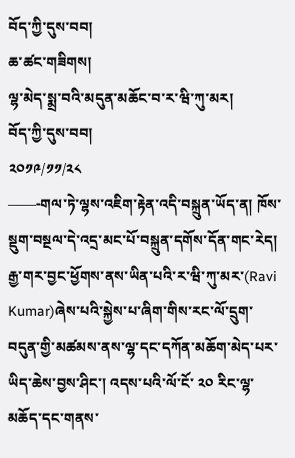བོད་ཀྱི་དུས་བབ།
ཆ་ཚང་གཟིགས།
ལྷ་མེད་སྨྲ་བའི་མདུན་མཆོང་བ་ར་ཝི་ཀུ་མར།
བོད་ཀྱི་དུས་བབ།
༢༠༡༩/༡༡/༢༨
——-གལ་ཏེ་ལྷས་འཇིག་རྟེན་འདི་བསྐྲུན་ཡོད་ན། ཁོས་སྡུག་བསྔལ་དེ་འདྲ་མང་པོ་བསྐྲུན་དགོས་དོན་གང་རེད།
རྒྱ་གར་བྱང་ཕྱོགས་ནས་ཡིན་པའི་ར་ཝི་ཀུ་མར་(Ravi Kumar)ཞེས་པའི་སྐྱེས་པ་ཞིག་གིས་རང་ལོ་དྲུག་བདུན་གྱི་མཚམས་ནས་ལྷ་དང་དཀོན་མཆོག་མེད་པར་ཡིད་ཆེས་བྱས་ཤིང་། འདས་པའི་ལོ་ངོ་ ༢༠ རིང་ལྷ་མཆོད་དང་གནས་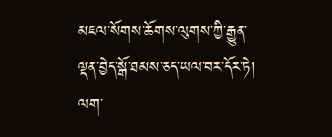མཇལ་སོགས་ཆོགས་ལུགས་ཀྱི་རྒྱུན་ལྡན་བྱེད་སྒོ་ཐམས་ཅད་ཡལ་བར་དོར་ཏེ། ལག་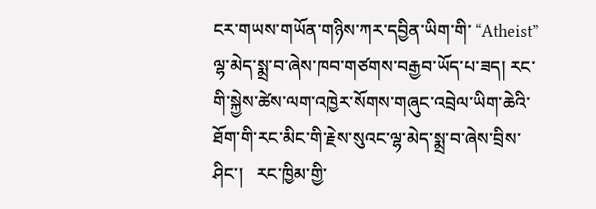ངར་གཡས་གཡོན་གཉིས་ཀར་དབྱིན་ཡིག་གི་ “Atheist” ལྷ་མེད་སྨྲ་བ་ཞེས་ཁབ་གཙགས་བརྒྱབ་ཡོད་པ་ཟད། རང་གི་སྐྱེས་ཚེས་ལག་འཁྱེར་སོགས་གཞུང་འབྲེལ་ཡིག་ཆེའི་ཐོག་གི་རང་མིང་གི་རྗེས་སུའང་ལྷ་མེད་སྨྲ་བ་ཞེས་བྲིས་ཤིང་།   རང་ཁྱིམ་གྱི་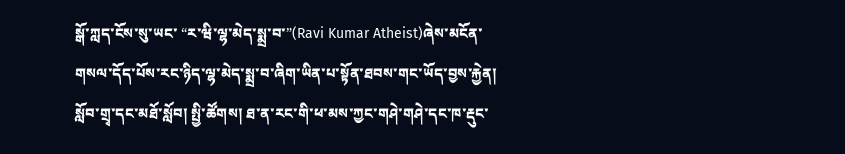སྒོ་ཀླད་ངོས་སུ་ཡང་ “ར་ཝི་ལྷ་མེད་སྨྲ་བ་”(Ravi Kumar Atheist)ཞེས་མངོན་གསལ་དོད་པོས་རང་ཉིད་ལྷ་མེད་སྨྲ་བ་ཞིག་ཡིན་པ་སྟོན་ཐབས་གང་ཡོད་བྱས་རྐྱེན། སློབ་གྲྭ་དང་མཐོ་སློབ། སྤྱི་ཚོགས། ཐ་ན་རང་གི་ཕ་མས་ཀྱང་གཤེ་གཤེ་དང་ཁ་རྡུང་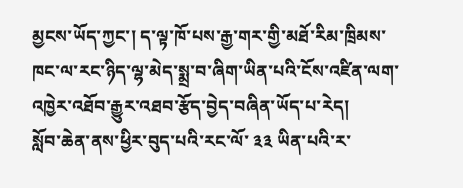མྱངས་ཡོད་ཀྱང་། ད་ལྟ་ཁོ་པས་རྒྱ་གར་གྱི་མཐོ་རིམ་ཁྲིམས་ཁང་ལ་རང་ཉིད་ལྷ་མེད་སྨྲ་བ་ཞིག་ཡིན་པའི་ངོས་འཛིན་ལག་འཁྱེར་འཐོབ་རྒྱུར་འཐབ་རྩོད་བྱེད་བཞིན་ཡོད་པ་རེད།
སློབ་ཆེན་ནས་ཕྱིར་བུད་པའི་རང་ལོ་ ༣༣ ཡིན་པའི་ར་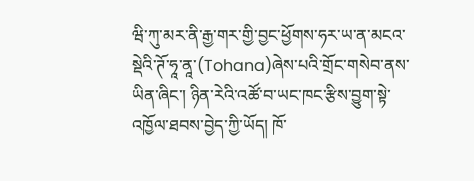ཝི་ཀུ་མར་ནི་རྒྱ་གར་གྱི་བྱང་ཕྱོགས་ཧར་ཡ་ན་མངའ་སྡེའི་ཊོ་ཧཱ་ནཱ་(Tohana)ཞེས་པའི་གྲོང་གསེབ་ནས་ཡིན་ཞིང་། ཉིན་རེའི་འཚོ་བ་ཡང་ཁང་རྩིས་བྱུག་སྟེ་འཁྱོལ་ཐབས་བྱེད་ཀྱི་ཡོད། ཁོ་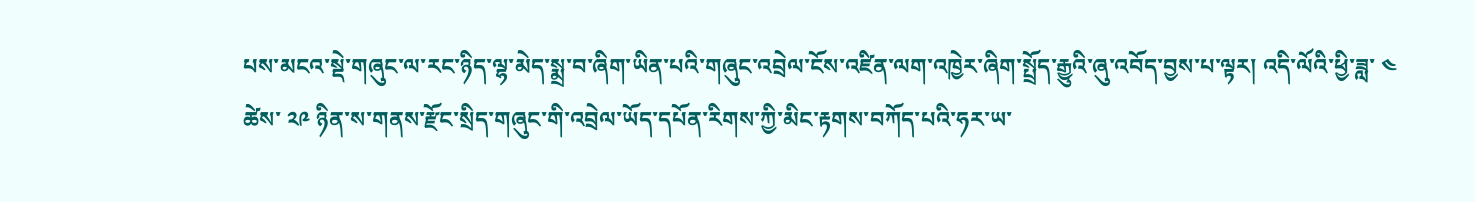པས་མངའ་སྡེ་གཞུང་ལ་རང་ཉིད་ལྷ་མེད་སྨྲ་བ་ཞིག་ཡིན་པའི་གཞུང་འབྲེལ་ངོས་འཛིན་ལག་འཁྱེར་ཞིག་སྤྲོད་རྒྱུའི་ཞུ་འབོད་བྱས་པ་ལྟར། འདི་ལོའི་ཕྱི་ཟླ་ ༤ ཚེས་ ༢༩ ཉིན་ས་གནས་རྫོང་སྲིད་གཞུང་གི་འབྲེལ་ཡོད་དཔོན་རིགས་ཀྱི་མིང་རྟགས་བཀོད་པའི་ཧར་ཡ་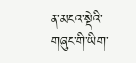ན་མངའ་སྡེའི་གཞུང་གི་ཡིག་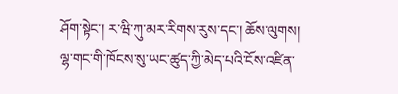ཤོག་སྟེང་། ར་ཝི་ཀུ་མར་རིགས་རུས་དང་། ཆོས་ལུགས། ལྷ་གང་གི་ཁོངས་སུ་ཡང་ཚུད་ཀྱི་མེད་པའི་ངོས་འཛིན་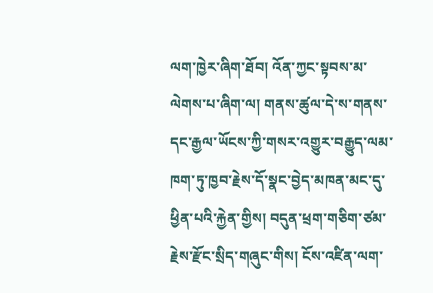ལག་ཁྱེར་ཞིག་ཐོབ། འོན་ཀྱང་སྟབས་མ་ལེགས་པ་ཞིག་ལ། གནས་ཚུལ་དེ་ས་གནས་དང་རྒྱལ་ཡོངས་ཀྱི་གསར་འགྱུར་བརྒྱུད་ལམ་ཁག་ཏུ་ཁྱབ་རྗེས་དོ་སྣང་བྱེད་མཁན་མང་དུ་ཕྱིན་པའི་རྐྱེན་གྱིས། བདུན་ཕྲག་གཅིག་ཙམ་རྗེས་རྫོང་སྲིད་གཞུང་གིས། ངོས་འཛིན་ལག་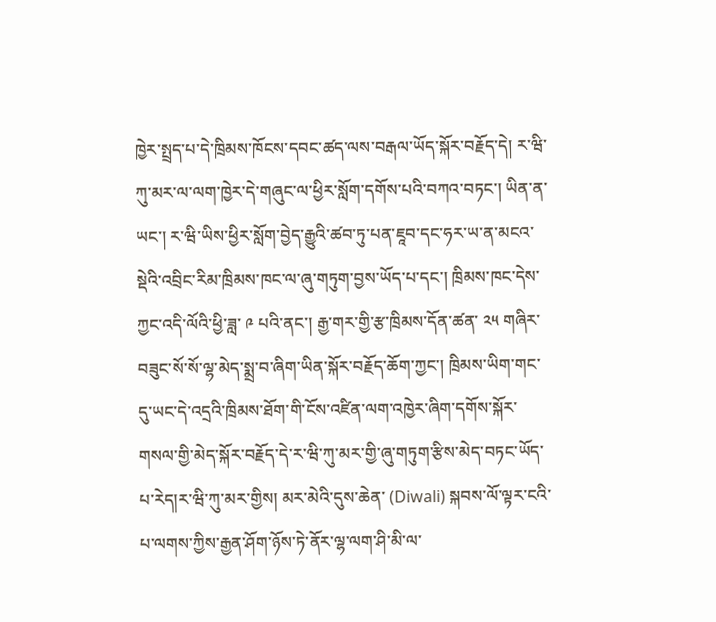ཁྱེར་སྤྲད་པ་དེ་ཁྲིམས་ཁོངས་དབང་ཚད་ལས་བརྒལ་ཡོད་སྐོར་བརྗོད་དེ། ར་ཝི་ཀུ་མར་ལ་ལག་ཁྱེར་དེ་གཞུང་ལ་ཕྱིར་སློག་དགོས་པའི་བཀའ་བཏང་། ཡིན་ན་ཡང་། ར་ཝི་ཡིས་ཕྱིར་སློག་བྱེད་རྒྱུའི་ཚབ་ཏུ་པན་ཇཱབ་དང་ཧར་ཡ་ན་མངའ་སྡེའི་འབྲིང་རིམ་ཁྲིམས་ཁང་ལ་ཞུ་གཏུག་བྱས་ཡོད་པ་དང་། ཁྲིམས་ཁང་དེས་ཀྱང་འདི་ལོའི་ཕྱི་ཟླ་ ༩ པའི་ནང་། རྒྱ་གར་གྱི་རྩ་ཁྲིམས་དོན་ཚན་ ༢༥ གཞིར་བཟུང་སོ་སོ་ལྷ་མེད་སྨྲ་བ་ཞིག་ཡིན་སྐོར་བརྗོད་ཆོག་ཀྱང་། ཁྲིམས་ཡིག་གང་དུ་ཡང་དེ་འདྲའི་ཁྲིམས་ཐོག་གི་ངོས་འཛིན་ལག་འཁྱེར་ཞིག་དགོས་སྐོར་གསལ་གྱི་མེད་སྐོར་བརྗོད་དེ་ར་ཝི་ཀུ་མར་གྱི་ཞུ་གཏུག་རྩིས་མེད་བཏང་ཡོད་པ་རེད།ར་ཝི་ཀུ་མར་གྱིས། མར་མེའི་དུས་ཆེན་ (Diwali) སྐབས་ལོ་ལྟར་ངའི་པ་ལགས་ཀྱིས་རྒྱན་ཤོག་ཉོས་ཏེ་ནོར་ལྷ་ལག་ཤི་མི་ལ་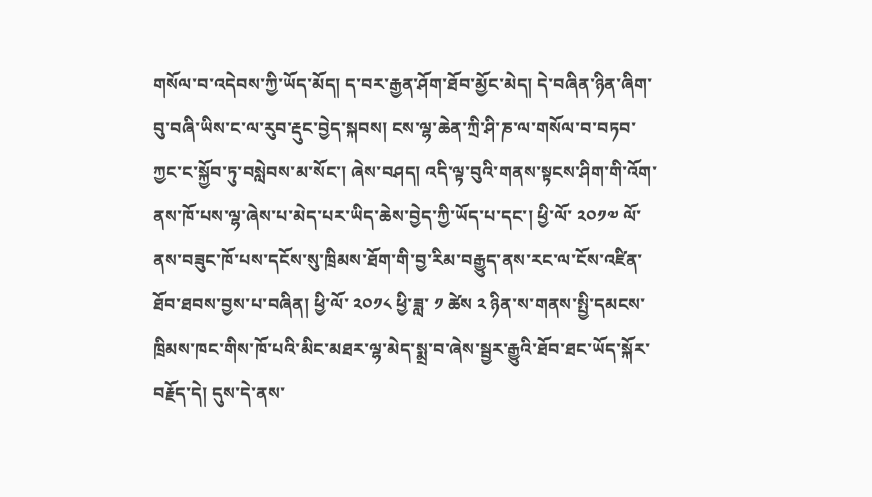གསོལ་བ་འདེབས་ཀྱི་ཡོད་མོད། ད་བར་རྒྱན་ཤོག་ཐོབ་མྱོང་མེད། དེ་བཞིན་ཉིན་ཞིག་བུ་བཞི་ཡིས་ང་ལ་རུབ་རྡུང་བྱེད་སྐབས། ངས་ལྷ་ཆེན་ཀྲི་ཤི་ཎ་ལ་གསོལ་བ་བཏབ་ཀྱང་ང་སྐྱོབ་ཏུ་བསླེབས་མ་སོང་། ཞེས་བཤད། འདི་ལྟ་བུའི་གནས་སྟངས་ཤིག་གི་འོག་ནས་ཁོ་པས་ལྷ་ཞེས་པ་མེད་པར་ཡིད་ཆེས་བྱེད་ཀྱི་ཡོད་པ་དང་། ཕྱི་ལོ་ ༢༠༡༧ ལོ་ནས་བཟུང་ཁོ་པས་དངོས་སུ་ཁྲིམས་ཐོག་གི་བྱ་རིམ་བརྒྱུད་ནས་རང་ལ་ངོས་འཛིན་ཐོབ་ཐབས་བྱས་པ་བཞིན། ཕྱི་ལོ་ ༢༠༡༨ ཕྱི་ཟླ་ ༡ ཚེས ༢ ཉིན་ས་གནས་སྤྱི་དམངས་ཁྲིམས་ཁང་གིས་ཁོ་པའི་མིང་མཐར་ལྷ་མེད་སྨྲ་བ་ཞེས་སྦྱར་རྒྱུའི་ཐོབ་ཐང་ཡོད་སྐོར་བརྗོད་དེ། དུས་དེ་ནས་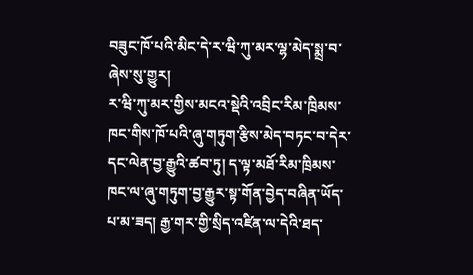བཟུང་ཁོ་པའི་མིང་དེ་ར་ཝི་ཀུ་མར་ལྷ་མེད་སྨྲ་བ་ཞེས་སུ་གྱུར།
ར་ཝི་ཀུ་མར་གྱིས་མངའ་སྡེའི་འབྲིང་རིམ་ཁྲིམས་ཁང་གིས་ཁོ་པའི་ཞུ་གཏུག་རྩིས་མེད་བཏང་བ་དེར་དང་ལེན་བྱ་རྒྱུའི་ཚབ་ཏུ། ད་ལྟ་མཐོ་རིམ་ཁྲིམས་ཁང་ལ་ཞུ་གཏུག་བྱ་རྒྱུར་སྟ་གོན་བྱེད་བཞིན་ཡོད་པ་མ་ཟད། རྒྱ་གར་གྱི་སྲིད་འཛིན་ལ་དེའི་ཐད་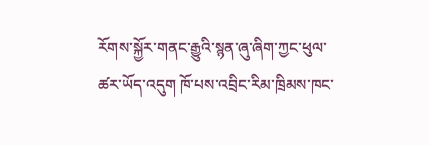རོགས་སྐྱོར་གནང་རྒྱུའི་སྙན་ཞུ་ཞིག་ཀྱང་ཕུལ་ཚར་ཡོད་འདུག ཁོ་པས་འབྲིང་རིམ་ཁྲིམས་ཁང་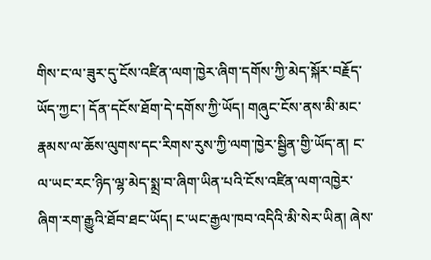གིས་ང་ལ་ཟུར་དུ་ངོས་འཛིན་ལག་ཁྱེར་ཞིག་དགོས་ཀྱི་མེད་སྐོར་བརྗོད་ཡོད་ཀྱང་། དོན་དངོས་ཐོག་དེ་དགོས་ཀྱི་ཡོད། གཞུང་ངོས་ནས་མི་མང་རྣམས་ལ་ཆོས་ལུགས་དང་རིགས་རུས་ཀྱི་ལག་ཁྱེར་སྦྱིན་གྱི་ཡོད་ན། ང་ལ་ཡང་རང་ཉིད་ལྷ་མེད་སྨྲ་བ་ཞིག་ཡིན་པའི་ངོས་འཛིན་ལག་འཁྱེར་ཞིག་རག་རྒྱུའི་ཐོབ་ཐང་ཡོད། ང་ཡང་རྒྱལ་ཁབ་འདིའི་མི་སེར་ཡིན། ཞེས་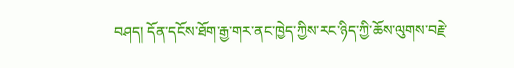བཤད། དོན་དངོས་ཐོག་རྒྱ་གར་ནང་ཁྱེད་ཀྱིས་རང་ཉིད་ཀྱི་ཆོས་ལུགས་བརྗེ་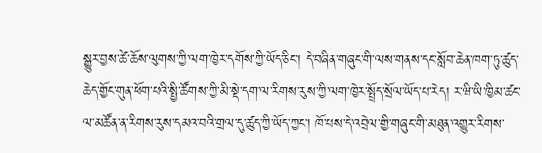སྒྱུར་བྱས་ཚེ་ཆོས་ལུགས་ཀྱི་ལག་ཁྱེར་དགོས་ཀྱི་ཡོད་ཅིང་། དེ་བཞིན་གཞུང་གི་ལས་གནས་དང་སློབ་ཆེན་ཁག་ཏུ་ཚུད་ཆེད་གྱོང་གུན་ཕོག་པའི་སྤྱི་ཚོགས་ཀྱི་མི་སྡེ་དག་ལ་རིགས་རུས་ཀྱི་ལག་ཁྱེར་སྤྲོད་སྲོལ་ཡོད་པ་རེད། ར་ཝི་ཡི་ཁྱིམ་ཚང་ལ་མཚོན་ན་རིགས་རུས་དམའ་བའི་གྲལ་དུ་ཚུད་ཀྱི་ཡོད་ཀྱང་། ཁོ་པས་དེ་འབྲེལ་གྱི་གཞུང་གི་མཐུན་འགྱུར་རིགས་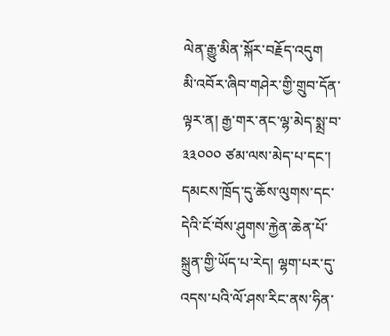ལེན་རྒྱུ་མིན་སྐོར་བརྗོད་འདུག
མི་འབོར་ཞིབ་གཤེར་གྱི་གྲུབ་དོན་ལྟར་ན། རྒྱ་གར་ནང་ལྷ་མེད་སྨྲ་བ་ ༣༣༠༠༠ ཙམ་ལས་མེད་པ་དང་། དམངས་ཁྲོད་དུ་ཆོས་ལུགས་དང་དེའི་ངོ་བོས་ཤུགས་རྐྱེན་ཆེན་པོ་སྐྲུན་གྱི་ཡོད་པ་རེད། ལྷག་པར་དུ་འདས་པའི་ལོ་ཤས་རིང་ནས་ཧིན་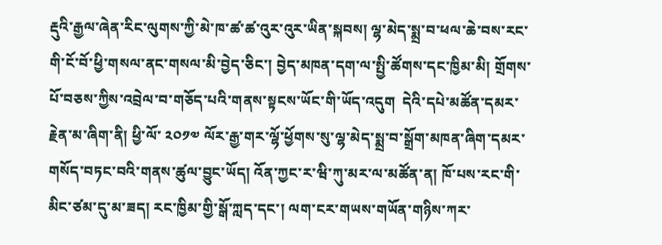རྡུའི་རྒྱལ་ཞེན་རིང་ལུགས་ཀྱི་མེ་ཁ་ཚ་ཚ་འུར་འུར་ཡིན་སྐབས། ལྷ་མེད་སྨྲ་བ་ཕལ་ཆེ་བས་རང་གི་ངོ་བོ་ཕྱི་གསལ་ནང་གསལ་མི་བྱེད་ཅིང་། བྱེད་མཁན་དག་ལ་སྤྱི་ཚོགས་དང་ཁྱིམ་མི། གྲོགས་པོ་བཅས་ཀྱིས་འབྲེལ་བ་གཅོད་པའི་གནས་སྟངས་ཡོང་གི་ཡོད་འདུག  དེའི་དཔེ་མཚོན་དམར་རྗེན་མ་ཞིག་ནི། ཕྱི་ལོ་ ༢༠༡༧ ལོར་རྒྱ་གར་ལྷོ་ཕྱོགས་སུ་ལྷ་མེད་སྨྲ་བ་སྒྲོག་མཁན་ཞིག་དམར་གསོད་བཏང་བའི་གནས་ཚུལ་བྱུང་ཡོད། འོན་ཀྱང་ར་ཝི་ཀུ་མར་ལ་མཚོན་ན། ཁོ་པས་རང་གི་མིང་ཙམ་དུ་མ་ཟད། རང་ཁྱིམ་གྱི་སྒོ་ཀླད་དང་། ལག་ངར་གཡས་གཡོན་གཉིས་ཀར་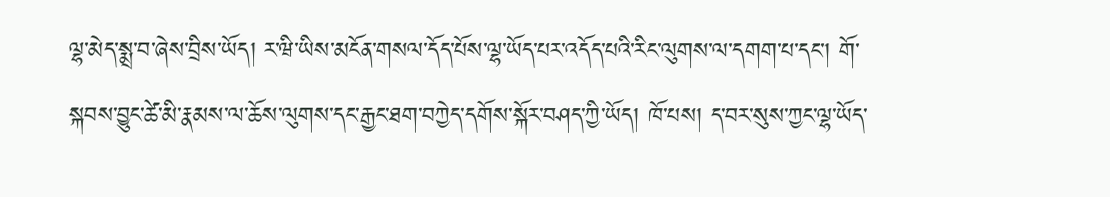ལྷ་མེད་སྨྲ་བ་ཞེས་བྲིས་ཡོད། ར་ཝི་ཡིས་མངོན་གསལ་དོད་པོས་ལྷ་ཡོད་པར་འདོད་པའི་རིང་ལུགས་ལ་དགག་པ་དང་། གོ་སྐབས་བྱུང་ཚེ་མི་རྣམས་ལ་ཆོས་ལུགས་དང་རྒྱང་ཐག་བཀྱེད་དགོས་སྐོར་བཤད་ཀྱི་ཡོད། ཁོ་པས། ད་བར་སུས་ཀྱང་ལྷ་ཡོད་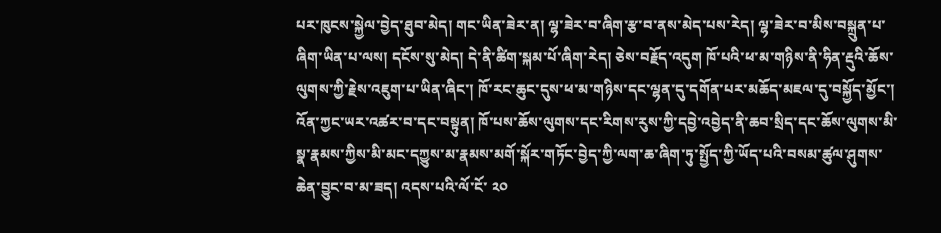པར་ཁུངས་སྐྱེལ་བྱེད་ཐུབ་མེད། གང་ཡིན་ཟེར་ན། ལྷ་ཟེར་བ་ཞིག་རྩ་བ་ནས་མེད་པས་རེད། ལྷ་ཟེར་བ་མིས་བསྐྲུན་པ་ཞིག་ཡིན་པ་ལས། དངོས་སུ་མེད། དེ་ནི་ཚིག་སྐམ་པོ་ཞིག་རེད། ཅེས་བརྗོད་འདུག ཁོ་པའི་ཕ་མ་གཉིས་ནི་ཧིན་རྡུའི་ཆོས་ལུགས་ཀྱི་རྗེས་འཇུག་པ་ཡིན་ཞིང་། ཁོ་རང་ཆུང་དུས་ཕ་མ་གཉིས་དང་ལྷན་དུ་དགོན་པར་མཆོད་མཇལ་དུ་བསྐྱོད་མྱོང་། འོན་ཀྱང་ཡར་འཚར་བ་དང་བསྟུན། ཁོ་པས་ཆོས་ལུགས་དང་རིགས་རུས་ཀྱི་དབྱེ་འབྱེད་ནི་ཆབ་སྲིད་དང་ཆོས་ལུགས་མི་སྣ་རྣམས་ཀྱིས་མི་མང་དཀྱུས་མ་རྣམས་མགོ་སྐོར་གཏོང་བྱེད་ཀྱི་ལག་ཆ་ཞིག་ཏུ་སྤྱོད་ཀྱི་ཡོད་པའི་བསམ་ཚུལ་ཤུགས་ཆེན་བྱུང་བ་མ་ཟད། འདས་པའི་ལོ་ངོ་ ༢༠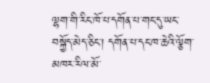ལྷག་གི་རིང་ཁོ་པ་དགོན་པ་གང་དུ་ཡང་བསྐྱོད་མེད་ཅིང་། དགོན་པ་དང་ཁ་ཆེའི་ལྕོག་མཁར་རིལ་མོ་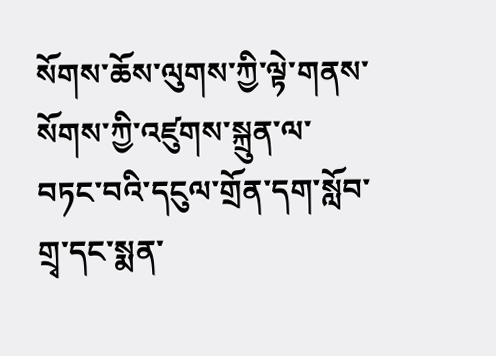སོགས་ཆོས་ལུགས་ཀྱི་ལྟེ་གནས་སོགས་ཀྱི་འཛུགས་སྐྲུན་ལ་བཏང་བའི་དངུལ་གྲོན་དག་སློབ་གྲྭ་དང་སྨན་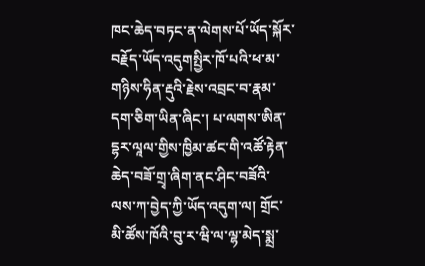ཁང་ཆེད་བཏང་ན་ལེགས་པོ་ཡོད་སྐོར་བརྗོད་ཡོད་འདུགསྤྱིར་ཁོ་པའི་ཕ་མ་གཉིས་ཧིན་རྡུའི་རྗེས་འབྲང་བ་རྣམ་དག་ཅིག་ཡིན་ཞིང་། པ་ལགས་ཨིན་དྷར་ལཱལ་གྱིས་ཁྱིམ་ཚང་གི་འཚོ་རྟེན་ཆེད་བཟོ་གྲྭ་ཞིག་ནང་ཤིང་བཟོའི་ལས་ཀ་བྱེད་ཀྱི་ཡོད་འདུག་ལ། གྲོང་མི་ཚོས་ཁོའི་བུ་ར་ཝི་ལ་ལྷ་མེད་སྨྲ་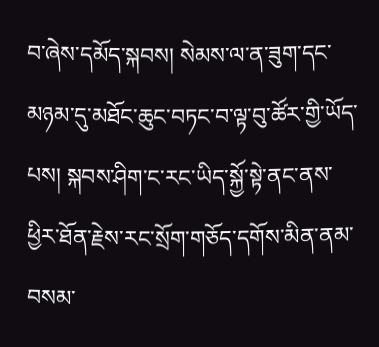བ་ཞེས་དམོད་སྐབས། སེམས་ལ་ན་ཟུག་དང་མཉམ་དུ་མཐོང་ཆུང་བཏང་བ་ལྟ་བུ་ཚོར་གྱི་ཡོད་པས། སྐབས་ཤིག་ང་རང་ཡིད་སྐྱོ་སྟེ་ནང་ནས་ཕྱིར་ཐོན་རྗེས་རང་སྲོག་གཅོད་དགོས་མིན་ནམ་བསམ་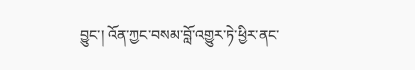བྱུང་། འོན་ཀྱང་བསམ་བློ་འགྱུར་ཏེ་ཕྱིར་ནང་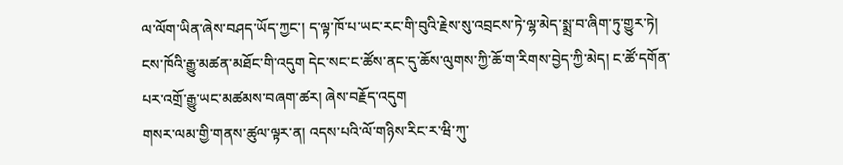ལ་ལོག་ཡིན་ཞེས་བཤད་ཡོད་ཀྱང་། ད་ལྟ་ཁོ་པ་ཡང་རང་གི་བུའི་རྗེས་སུ་འབྲངས་ཏེ་ལྷ་མེད་སྨྲ་བ་ཞིག་ཏུ་གྱུར་ཏེ།  ངས་ཁོའི་རྒྱུ་མཚན་མཐོང་གི་འདུག དེང་སང་ང་ཚོས་ནང་དུ་ཆོས་ལུགས་ཀྱི་ཆོ་ག་རིགས་བྱེད་ཀྱི་མེད། ང་ཚོ་དགོན་པར་འགྲོ་རྒྱུ་ཡང་མཚམས་བཞག་ཚར། ཞེས་བརྗོད་འདུག
གསར་ལམ་གྱི་གནས་ཚུལ་ལྟར་ན། འདས་པའི་ལོ་གཉིས་རིང་ར་ཝི་ཀུ་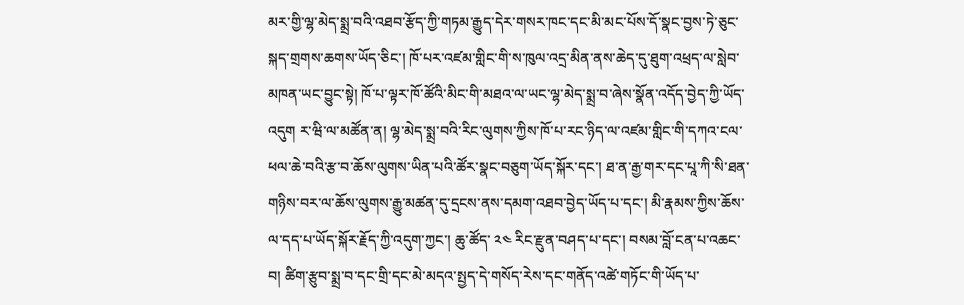མར་གྱི་ལྷ་མེད་སྨྲ་བའི་འཐབ་རྩོད་ཀྱི་གཏམ་རྒྱུད་དེར་གསར་ཁང་དང་མི་མང་པོས་དོ་སྣང་བྱས་ཏེ་ཅུང་སྐད་གྲགས་ཆགས་ཡོད་ཅིང་། ཁོ་པར་འཛམ་གླིང་གི་ས་ཁུལ་འདྲ་མིན་ནས་ཆེད་དུ་ཐུག་འཕྲད་ལ་སླེབ་མཁན་ཡང་བྱུང་སྟེ། ཁོ་པ་ལྟར་ཁོ་ཚོའི་མིང་གི་མཐའ་ལ་ཡང་ལྷ་མེད་སྨྲ་བ་ཞེས་སྣོན་འདོད་བྱེད་ཀྱི་ཡོད་འདུག ར་ཝི་ལ་མཚོན་ན། ལྷ་མེད་སྨྲ་བའི་རིང་ལུགས་ཀྱིས་ཁོ་པ་རང་ཉིད་ལ་འཛམ་གླིང་གི་དཀའ་ངལ་ཕལ་ཆེ་བའི་རྩ་བ་ཆོས་ལུགས་ཡིན་པའི་ཚོར་སྣང་བཅུག་ཡོད་སྐོར་དང་། ཐ་ན་རྒྱ་གར་དང་པཱ་ཀི་སི་ཐན་གཉིས་བར་ལ་ཆོས་ལུགས་རྒྱུ་མཚན་དུ་དྲངས་ནས་དམག་འཐབ་བྱེད་ཡོད་པ་དང་། མི་རྣམས་ཀྱིས་ཆོས་ལ་དད་པ་ཡོད་སྐོར་རྗོད་ཀྱི་འདུག་ཀྱང་། ཆུ་ཚོད་ ༢༤ རིང་རྫུན་བཤད་པ་དང་། བསམ་བློ་ངན་པ་འཆང་བ། ཚིག་རྩུབ་སྨྲ་བ་དང་གྲི་དང་མེ་མདའ་སྤྱད་དེ་གསོད་རེས་དང་གནོད་འཚེ་གཏོང་གི་ཡོད་པ་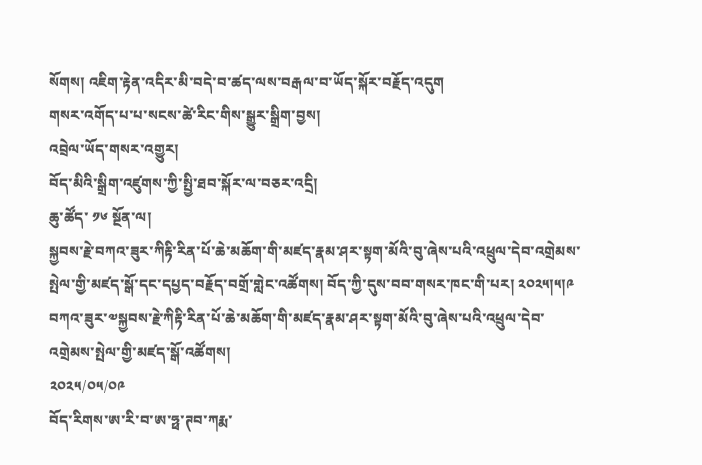སོགས། འཇིག་རྟེན་འདིར་མི་བདེ་བ་ཚད་ལས་བརྒལ་བ་ཡོད་སྐོར་བརྗོད་འདུག
གསར་འགོད་པ་པ་སངས་ཚེ་རིང་གིས་སྒྱུར་སྒྲིག་བྱས།
འབྲེལ་ཡོད་གསར་འགྱུར།
བོད་མིའི་སྒྲིག་འཛུགས་ཀྱི་སྤྱི་ཐབ་སྐོར་ལ་བཅར་འདྲི།
ཆུ་ཚོད་ ༡༦ སྔོན་ལ།
སྐྱབས་རྗེ་བཀའ་ཟུར་ཀིརྟི་རིན་པོ་ཆེ་མཆོག་གི་མཛད་རྣམ་ཤར་སྟག་མོའི་བུ་ཞེས་པའི་འཕྲུལ་དེབ་འགྲེམས་སྤེལ་གྱི་མཛད་སྒོ་དང་དཔྱད་བརྗོད་བགྲོ་གླེང་འཚོགས། བོད་ཀྱི་དུས་བབ་གསར་ཁང་གི་པར། ༢༠༢༥།༥།༩
བཀའ་ཟུར་༧སྐྱབས་རྗེ་ཀིརྟི་རིན་པོ་ཆེ་མཆོག་གི་མཛད་རྣམ་ཤར་སྟག་མོའི་བུ་ཞེས་པའི་འཕྲུལ་དེབ་འགྲེམས་སྤེལ་གྱི་མཛད་སྒོ་འཚོགས།
༢༠༢༥/༠༥/༠༩
བོད་རིགས་ཨ་རི་བ་ཨ་ཧྥ་ཊབ་ཀརྨ་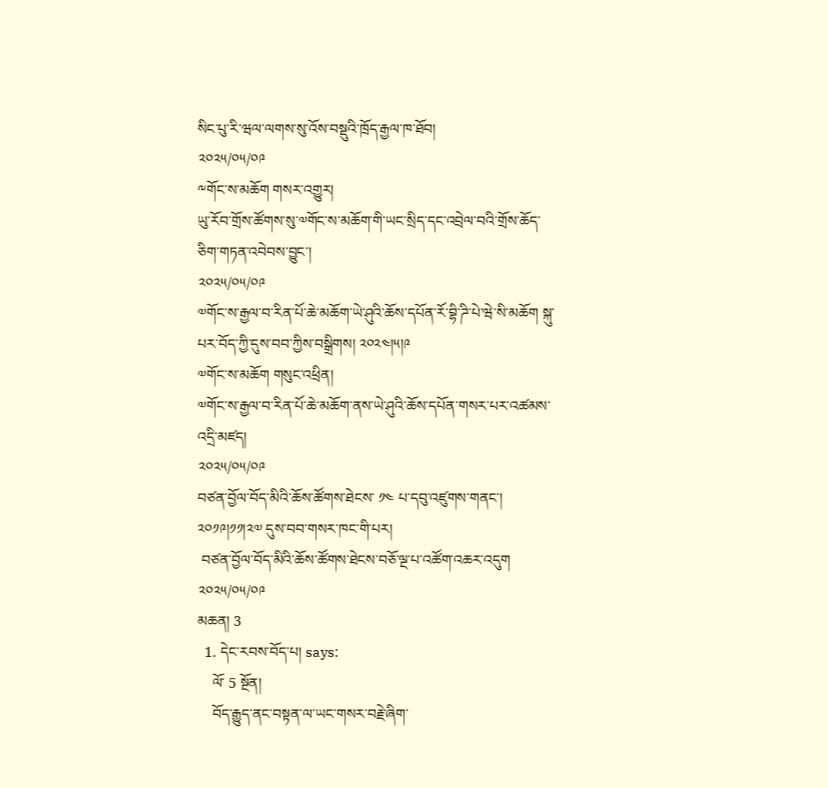སིང་པུ་རི་ཝལ་ལགས་སུ་འོས་བསྡུའི་ཁྲོད་རྒྱལ་ཁ་ཐོབ།
༢༠༢༥/༠༥/༠༩
༸གོང་ས་མཆོག གསར་འགྱུར།
ཡུ་རོབ་གྲོས་ཚོགས་སུ་༧གོང་ས་མཆོག་གི་ཡང་སྲིད་དང་འབྲེལ་བའི་གྲོས་ཆོད་ཅིག་གཏན་འབེབས་བྱུང་།
༢༠༢༥/༠༥/༠༩
༧གོང་ས་རྒྱལ་བ་རིན་པོ་ཆེ་མཆོག་ཡེ་ཤུའི་ཆོས་དཔོན་རོ་བྷི་ཌི་པེ་ཝེ་སི་མཆོག སྐུ་པར་བོད་ཀྱི་དུས་བབ་ཀྱིས་བསྒྲིགས། ༢༠༢༤།༥།༩
༧གོང་ས་མཆོག གསུང་འཕྲིན།
༧གོང་ས་རྒྱལ་བ་རིན་པོ་ཆེ་མཆོག་ནས་ཡེ་ཤུའི་ཆོས་དཔོན་གསར་པར་འཚམས་འདྲི་མཛད།
༢༠༢༥/༠༥/༠༩
བཙན་བྱོལ་བོད་མིའི་ཆོས་ཚོགས་ཐེངས་ ༡༤ པ་དབུ་འཛུགས་གནང་། ༢༠༡༩།༡༡།༢༧ དུས་བབ་གསར་ཁང་གི་པར།
 བཙན་བྱོལ་བོད་མིའི་ཆོས་ཚོགས་ཐེངས་བཅོ་ལྔ་པ་འཚོག་འཆར་འདུག
༢༠༢༥/༠༥/༠༩
མཆན། 3
  1. དེང་རབས་བོད་པ། says:
    ལོ་ 5 སྔོན།
    བོད་རྒྱུད་ནང་བསྟན་ལ་ཡང་གསར་བརྗེ་ཞིག་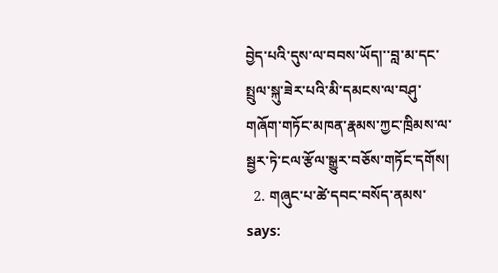བྱེད་པའི་དུས་ལ་བབས་ཡོད།་་བླ་མ་དང་སྤྲུལ་སྐུ་ཟེར་པའི་མི་དམངས་ལ་བཤུ་གཞོག་གཏོང་མཁན་རྣམས་ཀྱང་ཁྲིམས་ལ་སྦྱར་ཏེ་ངལ་རྩོལ་སྒྱུར་བཅོས་གཏོང་དགོས།
  2. གཞུང་པ་ཚེ་དབང་བསོད་ནམས་ says: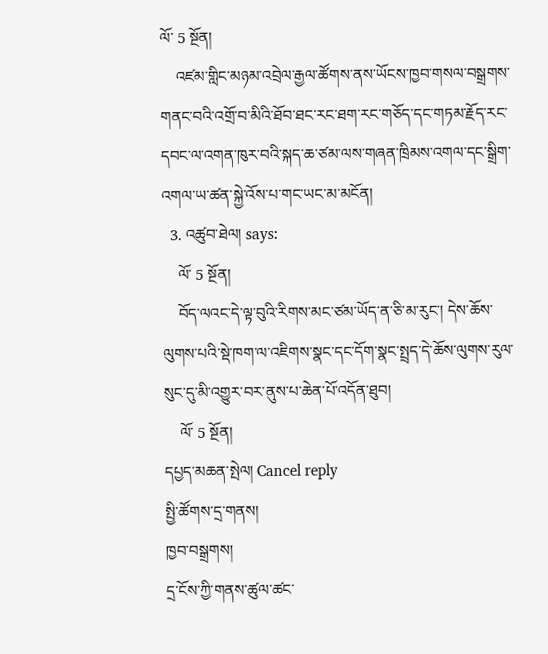ལོ་ 5 སྔོན།
    འཛམ་གླིང་མཉམ་འབྲེལ་རྒྱལ་ཚོགས་ནས་ཡོངས་ཁྱབ་གསལ་བསྒྲགས་གནང་བའི་འགྲོ་བ་མིའི་ཐོབ་ཐང་རང་ཐག་རང་གཅོད་དང་གཏམ་རྗོད་རང་དབང་ལ་འགན་ཁུར་བའི་སྐད་ཆ་ཙམ་ལས་གཞན་ཁྲིམས་འགལ་དང་སྒྲིག་འགལ་ཡ་ཚན་སྐྱེ་འོས་པ་གང་ཡང་མ་མངོན།
  3. འཚུབ་ཐེལ། says:
    ལོ་ 5 སྔོན།
    བོད་ལའང་དེ་ལྟ་བུའི་རིགས་མང་ཙམ་ཡོད་ན་ཅི་མ་རུང་། དེས་ཆོས་ལུགས་པའི་སྡེ་ཁག་ལ་འཇིགས་སྣང་དང་དོག་སྣང་སྤྲད་དེ་ཆོས་ལུགས་རུལ་སུང་དུ་མི་འགྱུར་བར་ནུས་པ་ཆེན་པོ་འདོན་ཐུབ།
    ལོ་ 5 སྔོན།
དཔྱད་མཆན་སྤེལ། Cancel reply
སྤྱི་ཚོགས་དྲ་གནས།
ཁྱབ་བསྒྲགས།
དྲ་ངོས་ཀྱི་གནས་ཚུལ་ཚང་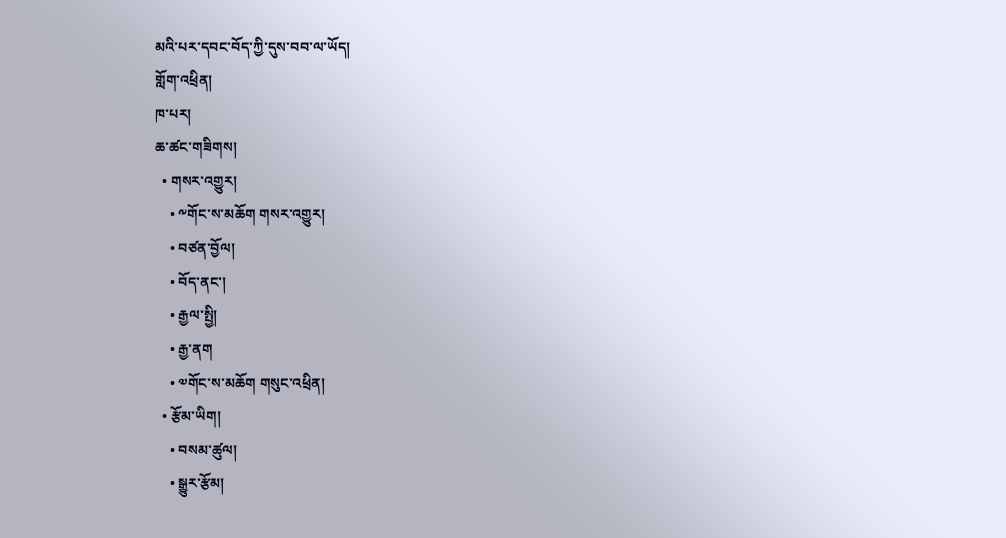མའི་པར་དབང་བོད་ཀྱི་དུས་བབ་ལ་ཡོད།
གློག་འཕྲིན།
ཁ་པར།
ཆ་ཚང་གཟིགས།
  • གསར་འགྱུར།
    • ༸གོང་ས་མཆོག གསར་འགྱུར།
    • བཙན་བྱོལ།
    • བོད་ནང་།
    • རྒྱལ་སྤྱི།
    • རྒྱ་ནག
    • ༧གོང་ས་མཆོག གསུང་འཕྲིན།
  • རྩོམ་ཡིག།
    • བསམ་ཚུལ།
    • སྒྱུར་རྩོམ།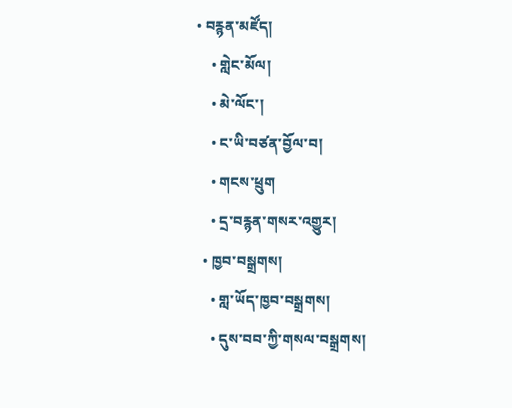• བརྙན་མཛོད།
    • གླེང་མོལ།
    • མེ་ལོང་།
    • ང་ཡི་བཙན་བྱོལ་བ།
    • གངས་ཕྲུག
    • དྲ་བརྙན་གསར་འགྱུར།
  • ཁྱབ་བསྒྲགས།
    • གླ་ཡོད་ཁྱབ་བསྒྲགས།
    • དུས་བབ་ཀྱི་གསལ་བསྒྲགས།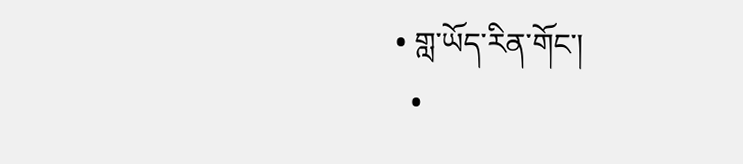• གླ་ཡོད་རིན་གོང་།
  •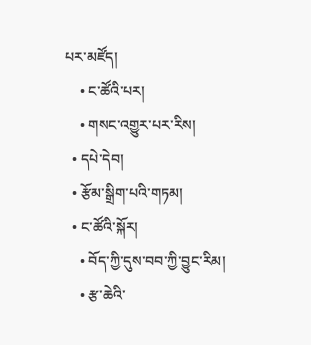པར་མཛོད།
    • ང་ཚོའི་པར།
    • གསང་འགྱུར་པར་རིས།
  • དཔེ་དེབ།
  • རྩོམ་སྒྲིག་པའི་གཏམ།
  • ང་ཚོའི་སྐོར།
    • བོད་ཀྱི་དུས་བབ་ཀྱི་བྱུང་རིམ།
    • རྩ་ཆེའི་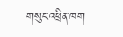གསུང་འཕྲིན་ཁག